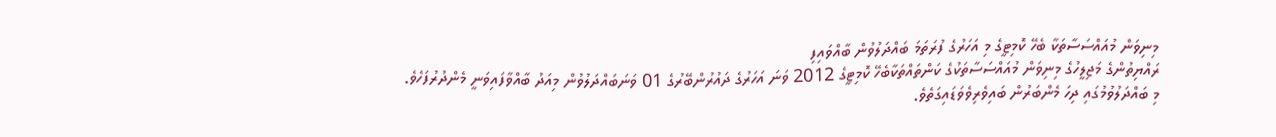މިނިވަން މުއައްސަސާތަކާ ބެހޭ ކޮމިޓީގެ މި އަހަރުގެ ފުރަތަމަ ބައްދަލުވުން ބާއްވައިފި
ރައްޔިތުންގެ މަޖިލީހުގެ މިނިވަން މުއައްސަސާތަކުގެ ކަންތައްތަކާބެހޭ ކޮމިޓީގެ 2012 ވަނަ އަހަރުގެ ދައުރުންބޭރުގެ 01 ވަނަބައްދަލުވުން މިއަދު ބާއްވާފައިވަނީ މެންދުރުފަހެވެ.  މި ބައްދަލުވުމުގައި ދިހަ މެންބަރުން ބައިވެރިވެވަޑައިގަތެވެ.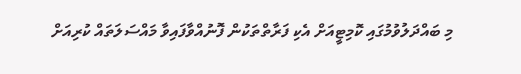މި ބައްދަލުވުމުގައި ކޮމިޓީއަށް އެކި ފަރާތްތަކުން ފޮނުއްވާފައިވާ މައްސަލަތައް ކުރިއަށް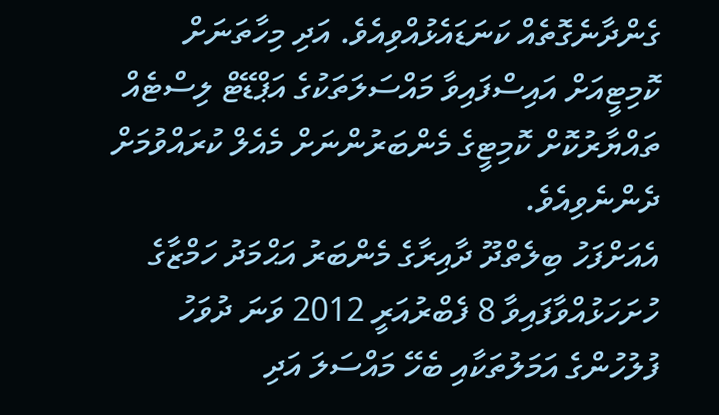ގެންދާނެގޮތެއް ކަނަޑައެޅުއްވިއެވެ. އަދި މިހާތަނަށް ކޮމިޓީއަށް އައިސްފައިވާ މައްސަލަތަކުގެ އަޕްޑޭޓް ލިސްޓެއް ތައްޔާރުކޮށް ކޮމިޓީގެ މެންބަރުންނަށް މެއެލް ކުރައްވުމަށް ދެންނެވިއެވެ.
އެއަށްފަހު ބިލެތްދޫ ދާއިރާގެ މެންބަރު އަޙްމަދު ހަމްޒާގެ ހުށަހަޅުއްވާފައިވާ 8 ފެބްރުއަރީ 2012 ވަނަ ދުވަހު ފުލުހުންގެ އަމަލުތަކާއި ބެހޭ މައްސަލަ އަދި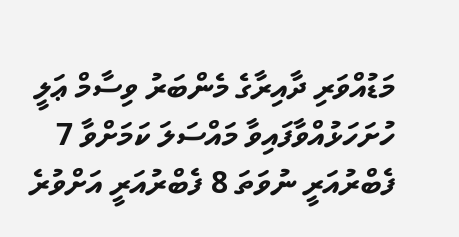މަޑުއްވަރި ދާއިރާގެ މެންބަރު ވިސާމް ޢަލީ ހުށަހަޅުއްވާފައިވާ މައްސަލަ ކަމަށްވާ 7 ފެބްރުއަރީ ނުވަތަ 8 ފެބްރުއަރީ އަށްވުރެ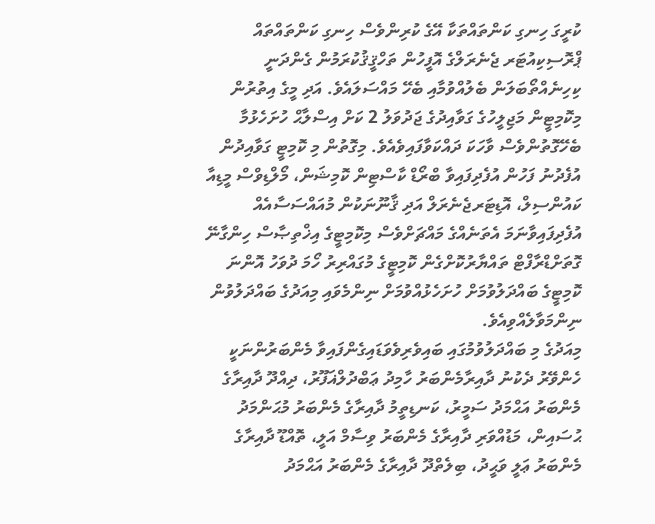ކުރީގަ ހިނގި ކަންތައްތަކާ އޭގެ ކުރިންވެސް ހިނގި ކަންތައްތައް ޕްރޮސިކިއުޓަރ ޖެނެރަލްގެ އޮފީހުން ތަހްޤީޤުކުރަމުން ގެންދަނީ  ކިހިނެއްތޯބަލަން ބެލުއްވުމާއި ބެހޭ މައްސަލައެވެ. އަދި މީގެ އިތުރުން މިކޮމިޓީން މަޖިލީހުގެ ގަވާއިދުގެ ޖަދުވަލު 2 ކަށް އިސްލާޙް ހުށަހެޅުމާ ބެހޭގޮތުންވެސް ވާހަކަ ދައްކަވާފައިވެއެވެ. މިގޮތުން މި ކޮމިޓީ ގަވާއިދުން އުފެދުނު ފަހުން އުފެދިފައިވާ ބްރޯޑް ކާސްޓިން ކޮމިޝަން، މޯލްޑިވްސް މީޑިއާ ކައުންސިލް، އޮޑިޓަރޖެނެރަލް އަދި ޤާނޫނަކުން މުއައްސަސާއެއް އުފެދިފައިވާނަމަ އެތަނެއްގެ މައްޗަށްވެސް މިކޮމިޓީގެ އިޚްތިޞާސް ހިންގާނޭ ގޮތަށްޑްރާފްޓް ތައްޔާރުކޮށްގެން ކޮމިޓީގެ މުގައްރިރު ހޯމަ ދުވަހު އޮންނަ ކޮމިޓީގެ ބައްދަލުވުމަށް ހުށަހެޅުއްވުމަށް ނިންމެވައި މިއަދުގެ ބައްދަލުވުން ނިންމަވާލެއްވިއެވެ.
މިއަދުގެ މި ބައްދަލުވުމުގައި ބައިވެރިވެވަޑައިގެންފައިވާ މެންބަރުންނަކީ ހެންވޭރު ދެކުނު ދާއިރާމެންބަރު ހާމިދު ޢަބްދުލްޣަފޫރު، ދިއްދޫ ދާއިރާގެ މެންބަރު އަޙްމަދު ސަމީރު، ކަނޑިތީމު ދާއިރާގެ މެންބަރު މުޙަންމަދު ޙުސައިން، މަޑުއްވަރި ދާއިރާގެ މެންބަރު ވިސާމް އަލީ، ތޮއްޑޫ ދާއިރާގެ މެންބަރު ޢަލީ ވަޙީދު، ބިލެތްދޫ ދާއިރާގެ މެންބަރު އަޙްމަދު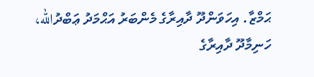ޙަމްޒާ. އިހަވަންދޫ ދާއިރާގެ މެންބަރު އަޙްމަދު ޢަބްދުالله، ހަނިމާދޫ ދާއިރާގެ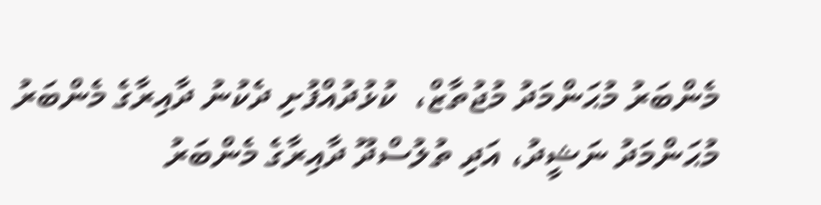މެންބަރު މުޙަންމަދު މުޖުތާޒް،  ކުޅުދުއްފުށި ދެކުނު ދާއިރާގެ މެންބަރު މުޙަންމަދު ނަޝީދު، އަދި ތުލުސްދޫ ދާއިރާގެ މެންބަރު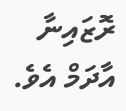ރޮޒައިނާ އާދަމް އެވެ.